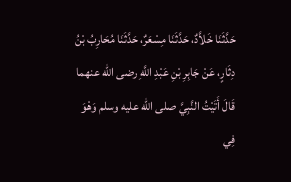حَدَّثَنَا خَلاَّدٌ، حَدَّثَنَا مِسْعَرٌ، حَدَّثَنَا مُحَارِبُ بْنُ دِثَارٍ، عَنْ جَابِرِ بْنِ عَبْدِ اللَّهِ رضى الله عنهما قَالَ أَتَيْتُ النَّبِيَّ صلى الله عليه وسلم وَهْوَ فِي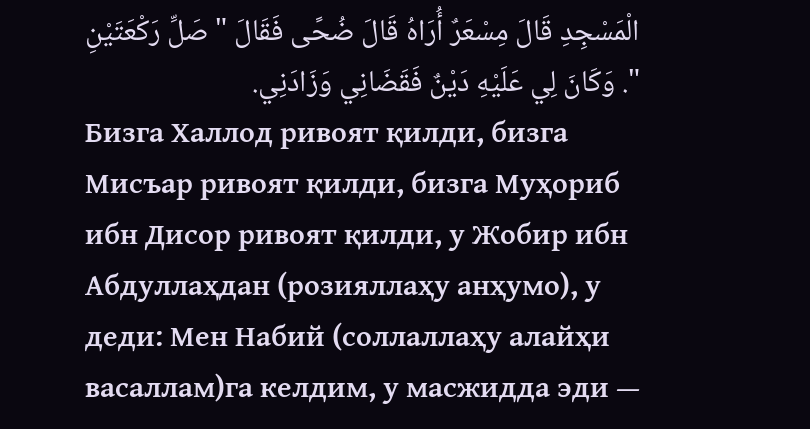الْمَسْجِدِ قَالَ مِسْعَرٌ أُرَاهُ قَالَ ضُحًى فَقَالَ " صَلِّ رَكْعَتَيْنِ ". وَكَانَ لِي عَلَيْهِ دَيْنٌ فَقَضَانِي وَزَادَنِي.
Бизга Халлод ривоят қилди, бизга Мисъар ривоят қилди, бизга Муҳориб ибн Дисор ривоят қилди, у Жобир ибн Абдуллаҳдан (розияллаҳу анҳумо), у деди: Мен Набий (соллаллаҳу алайҳи васаллам)га келдим, у масжидда эди —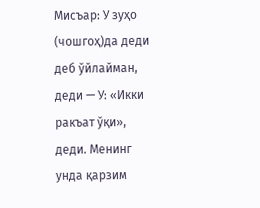Мисъар: У зуҳо (чошгоҳ)да деди деб ўйлайман, деди — У: «Икки ракъат ўқи», деди. Менинг унда қарзим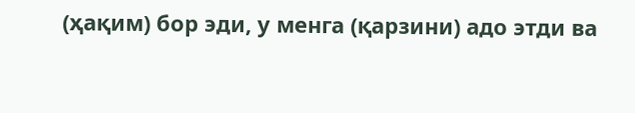(ҳақим) бор эди, у менга (қарзини) адо этди ва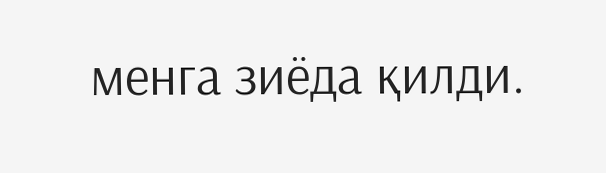менга зиёда қилди.